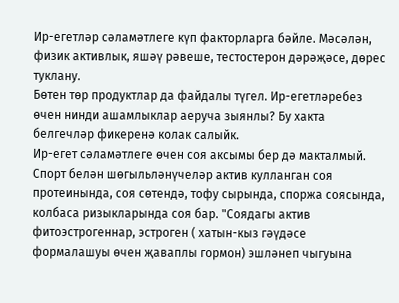Ир-егетләр сәламәтлеге күп факторларга бәйле. Мәсәлән, физик активлык, яшәү рәвеше, тестостерон дәрәҗәсе, дөрес туклану.
Бөтен төр продуктлар да файдалы түгел. Ир-егетләребез өчен нинди ашамлыклар аеруча зыянлы? Бу хакта белгечләр фикеренә колак салыйк.
Ир-егет сәламәтлеге өчен соя аксымы бер дә макталмый. Спорт белән шөгыльләнүчеләр актив кулланган соя протеинында, соя сөтендә, тофу сырында, споржа соясында, колбаса ризыкларында соя бар. "Соядагы актив фитоэстрогеннар, эстроген ( хатын-кыз гәүдәсе формалашуы өчен җаваплы гормон) эшләнеп чыгуына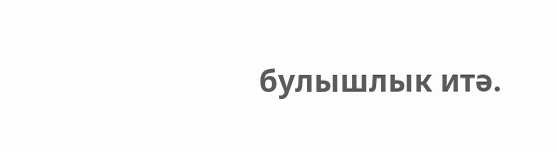булышлык итә.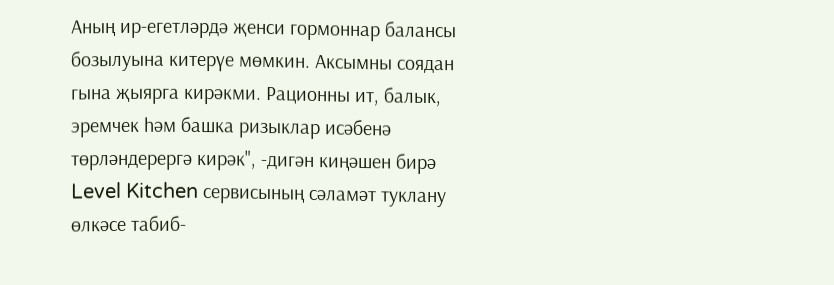Аның ир-егетләрдә җенси гормоннар балансы бозылуына китерүе мөмкин. Аксымны соядан гына җыярга кирәкми. Рационны ит, балык, эремчек һәм башка ризыклар исәбенә төрләндерергә кирәк", -дигән киңәшен бирә Level Kitchen сервисының сәламәт туклану өлкәсе табиб-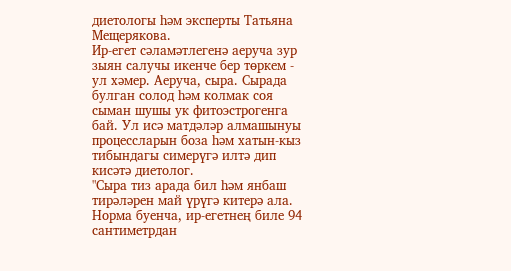диетологы һәм эксперты Татьяна Мещерякова.
Ир-егет сәламәтлегенә аеруча зур зыян салучы икенче бер төркем - ул хәмер. Аеруча, сыра. Сырада булган солод һәм колмак соя сыман шушы ук фитоэстрогенга бай. Ул исә матдәләр алмашынуы процессларын боза һәм хатын-кыз тибындагы симерүгә илтә дип кисәтә диетолог.
"Сыра тиз арада бил һәм янбаш тирәләрен май үрүгә китерә ала. Норма буенча, ир-егетнең биле 94 сантиметрдан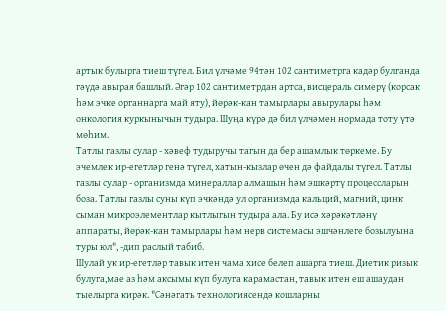артык булырга тиеш түгел. Бил үлчәме 94тән 102 сантиметрга кадәр булганда гәүдә авырая башлый. Әгәр 102 сантиметрдан артса, висцераль симерү (корсак һәм эчке органнарга май яту), йөрәк-кан тамырлары авырулары һәм онкология куркынычын тудыра. Шуңа күрә дә бил үлчәмен нормада тоту үтә мөһим.
Татлы газлы сулар - хәвеф тудыручы тагын да бер ашамлык төркеме. Бу эчемлек ир-егетләр генә түгел, хатын-кызлар өчен дә файдалы түгел. Татлы газлы сулар - организмда минераллар алмашын һәм эшкәртү процессларын боза. Татлы газлы суны күп эчкәндә ул организмда кальций, магний, цинк сыман микроэлементлар кытлыгын тудыра ала. Бу исә хәрәкәтләнү аппараты, йөрәк-кан тамырлары һәм нерв системасы эшчәнлеге бозылуына туры юл", -дип раслый табиб.
Шулай ук ир-егетләр тавык итен чама хисе белеп ашарга тиеш. Диетик ризык булуга,мае аз һәм аксымы күп булуга карамастан, тавык итен еш ашаудан тыелырга кирәк. "Сәнәгать технологиясендә кошларны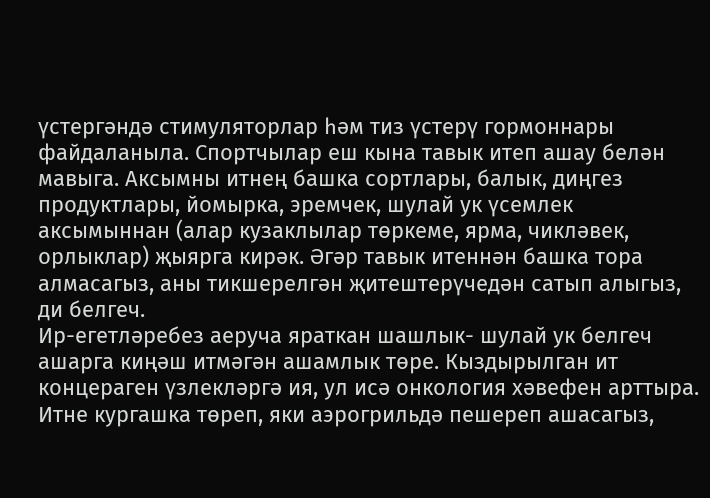үстергәндә стимуляторлар һәм тиз үстерү гормоннары файдаланыла. Спортчылар еш кына тавык итеп ашау белән мавыга. Аксымны итнең башка сортлары, балык, диңгез продуктлары, йомырка, эремчек, шулай ук үсемлек аксымыннан (алар кузаклылар төркеме, ярма, чикләвек, орлыклар) җыярга кирәк. Әгәр тавык итеннән башка тора алмасагыз, аны тикшерелгән җитештерүчедән сатып алыгыз, ди белгеч.
Ир-егетләребез аеруча яраткан шашлык- шулай ук белгеч ашарга киңәш итмәгән ашамлык төре. Кыздырылган ит концераген үзлекләргә ия, ул исә онкология хәвефен арттыра. Итне кургашка төреп, яки аэрогрильдә пешереп ашасагыз,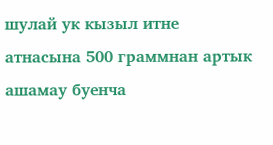шулай ук кызыл итне атнасына 500 граммнан артык ашамау буенча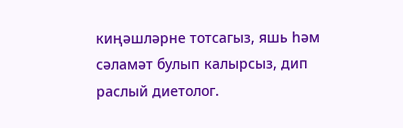киңәшләрне тотсагыз, яшь һәм сәламәт булып калырсыз, дип раслый диетолог.